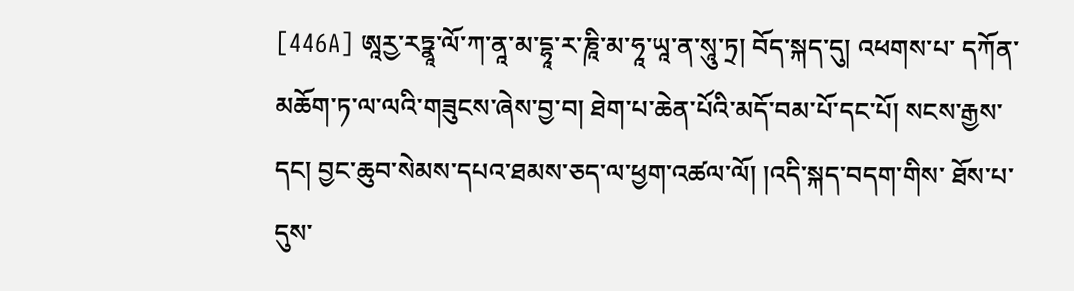[446A] ཨཱརྱ་རཏྣཱ་ལོ་ཀ་ནཱ་མ་དྷཱ་ར་ཎཱི་མ་ཧཱ་ཡཱ་ན་སཱུ་ཏྲ། བོད་སྐད་དུ། འཕགས་པ་ དཀོན་མཆོག་ཏ་ལ་ལའི་གཟུངས་ཞེས་བྱ་བ། ཐེག་པ་ཆེན་པོའི་མདོ་བམ་པོ་དང་པོ། སངས་རྒྱས་དང། བྱང་ཆུབ་སེམས་དཔའ་ཐམས་ཅད་ལ་ཕྱག་འཚལ་ལོ། །འདི་སྐད་བདག་གིས་ ཐོས་པ་དུས་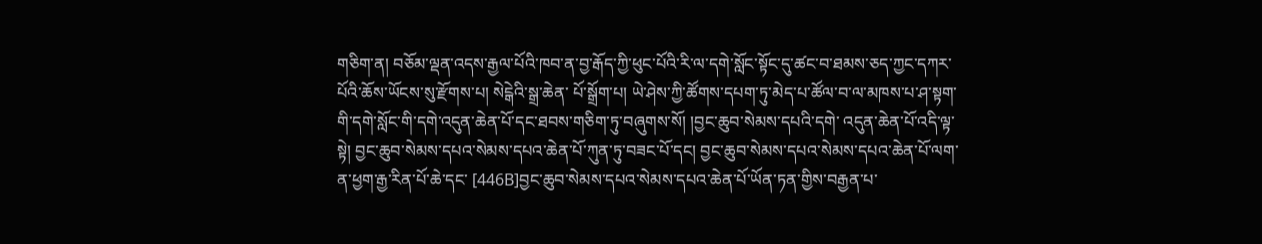གཅིག་ན། བཅོམ་ལྡན་འདས་རྒྱལ་པོའི་ཁབ་ན་བྱ་རྒོད་ཀྱི་ཕུང་པོའི་རི་ལ་དགེ་སློང་སྟོང་དུ་ཚང་བ་ཐམས་ཅད་ཀྱང་དཀར་པོའི་ཆོས་ཡོངས་སུ་རྫོགས་པ། སེངྒེའི་སྒྲ་ཆེན་ པོ་སྒྲོག་པ། ཡེ་ཤེས་ཀྱི་ཚོགས་དཔག་ཏུ་མེད་པ་ཚོལ་བ་ལ་མཁས་པ་ཤ་སྟག་གི་དགེ་སློང་གི་དགེ་འདུན་ཆེན་པོ་དང་ཐབས་གཅིག་ཏུ་བཞུགས་སོ། །བྱང་ཆུབ་སེམས་དཔའི་དགེ་ འདུན་ཆེན་པོ་འདི་ལྟ་སྟེ། བྱང་ཆུབ་སེམས་དཔའ་སེམས་དཔའ་ཆེན་པོ་ཀུན་ཏུ་བཟང་པོ་དང། བྱང་ཆུབ་སེམས་དཔའ་སེམས་དཔའ་ཆེན་པོ་ལག་ན་ཕྱག་རྒྱ་རིན་པོ་ཆེ་དང་ [446B]བྱང་ཆུབ་སེམས་དཔའ་སེམས་དཔའ་ཆེན་པོ་ཡོན་ཏན་གྱིས་བརྒྱན་པ་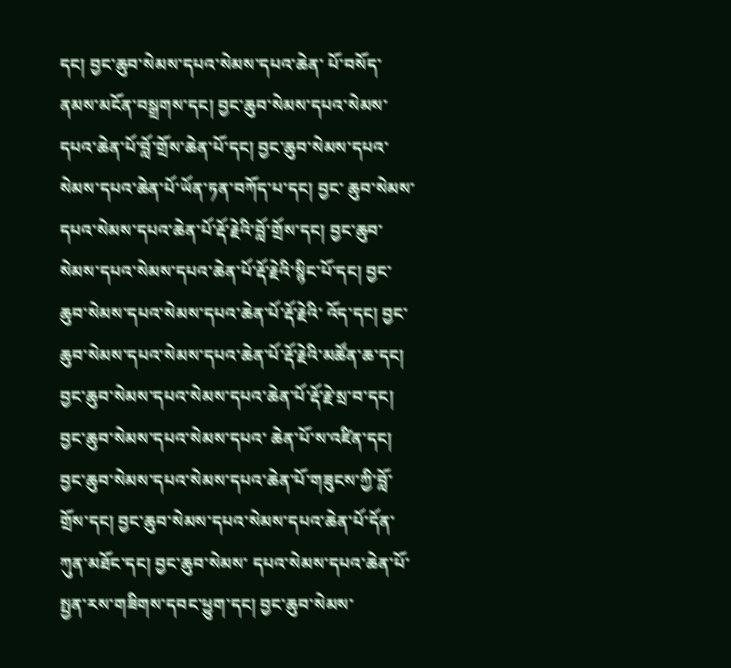དང། བྱང་ཆུབ་སེམས་དཔའ་སེམས་དཔའ་ཆེན་ པོ་བསོད་ནམས་མངོན་བསྒྲགས་དང། བྱང་ཆུབ་སེམས་དཔའ་སེམས་དཔའ་ཆེན་པོ་བློ་གྲོས་ཆེན་པོ་དང། བྱང་ཆུབ་སེམས་དཔའ་སེམས་དཔའ་ཆེན་པོ་ཡོན་ཏན་བཀོད་པ་དང། བྱང་ ཆུབ་སེམས་དཔའ་སེམས་དཔའ་ཆེན་པོ་རྡོ་རྗེའི་བློ་གྲོས་དང། བྱང་ཆུབ་སེམས་དཔའ་སེམས་དཔའ་ཆེན་པོ་རྡོ་རྗེའི་སྙིང་པོ་དང། བྱང་ཆུབ་སེམས་དཔའ་སེམས་དཔའ་ཆེན་པོ་རྡོ་རྗེའི་ འོད་དང། བྱང་ཆུབ་སེམས་དཔའ་སེམས་དཔའ་ཆེན་པོ་རྡོ་རྗེའི་མཚོན་ཆ་དང། བྱང་ཆུབ་སེམས་དཔའ་སེམས་དཔའ་ཆེན་པོ་རྡོ་རྗེ་སྲ་བ་དང། བྱང་ཆུབ་སེམས་དཔའ་སེམས་དཔའ་ ཆེན་པོ་ས་འཛིན་དང། བྱང་ཆུབ་སེམས་དཔའ་སེམས་དཔའ་ཆེན་པོ་གཟུངས་ཀྱི་བློ་གྲོས་དང། བྱང་ཆུབ་སེམས་དཔའ་སེམས་དཔའ་ཆེན་པོ་དོན་ཀུན་མཐོང་དང། བྱང་ཆུབ་སེམས་ དཔའ་སེམས་དཔའ་ཆེན་པོ་སྤྱན་རས་གཟིགས་དབང་ཕྱུག་དང། བྱང་ཆུབ་སེམས་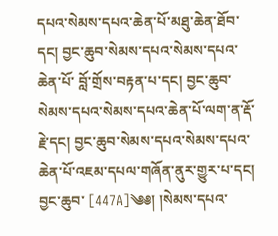དཔའ་སེམས་དཔའ་ཆེན་པོ་མཐུ་ཆེན་ཐོབ་དང། བྱང་ཆུབ་སེམས་དཔའ་སེམས་དཔའ་ཆེན་པོ་ བློ་གྲོས་བརྟན་པ་དང། བྱང་ཆུབ་སེམས་དཔའ་སེམས་དཔའ་ཆེན་པོ་ལག་ན་རྡོ་རྗེ་དང། བྱང་ཆུབ་སེམས་དཔའ་སེམས་དཔའ་ཆེན་པོ་འཇམ་དཔལ་གཞོན་ནུར་གྱུར་པ་དང། བྱང་ཆུབ་ [447A]༄༅། །སེམས་དཔའ་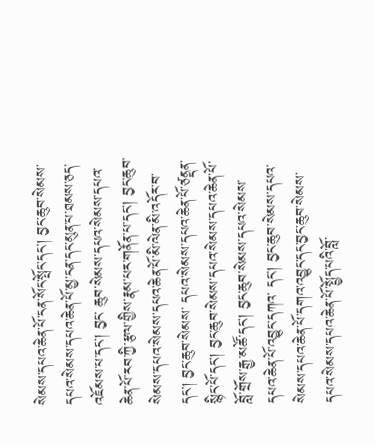སེམས་དཔའ་ཆེན་པོ་ངན་སོང་སྤོང་དང། བྱང་ཆུབ་སེམས་དཔའ་སེམས་དཔའ་ཆེན་པོ་མྱ་ངན་དང་མུན་པ་ཐམས་ཅད་འཇོམས་པ་དང། བྱང་ ཆུབ་སེམས་དཔའ་སེམས་དཔའ་ཆེན་པོ་རབ་ཀྱི་རྩལ་གྱིས་རྣམ་པར་གནོན་པ་དང། བྱང་ཆུབ་སེམས་དཔའ་སེམས་དཔའ་ཆེན་པོ་མི་ལེན་མི་འདོར་བ་དང། བྱང་ཆུབ་སེམས་ དཔའ་སེམས་དཔའ་ཆེན་པོ་ཙནྡན་སྙིང་པོ་དང། བྱང་ཆུབ་སེམས་དཔའ་སེམས་དཔའ་ཆེན་པོ་བློ་གྲོས་རྒྱ་མཚོ་དང། བྱང་ཆུབ་སེམས་དཔའ་སེམས་དཔའ་ཆེན་པོ་འབྱུང་དཀའ་ དང། བྱང་ཆུབ་སེམས་དཔའ་སེམས་དཔའ་ཆེན་པོ་དགའ་འབྱུང་དང་བྱང་ཆུབ་སེམས་དཔའ་སེམས་དཔའ་ཆེན་པོ་སྤྱོད་པའི་བློ་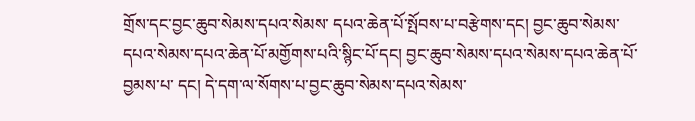གྲོས་དང་བྱང་ཆུབ་སེམས་དཔའ་སེམས་ དཔའ་ཆེན་པོ་སྤོབས་པ་བརྩེགས་དང། བྱང་ཆུབ་སེམས་དཔའ་སེམས་དཔའ་ཆེན་པོ་མགྱོགས་པའི་སྙིང་པོ་དང། བྱང་ཆུབ་སེམས་དཔའ་སེམས་དཔའ་ཆེན་པོ་བྱམས་པ་ དང། དེ་དག་ལ་སོགས་པ་བྱང་ཆུབ་སེམས་དཔའ་སེམས་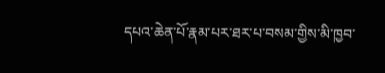དཔའ་ཆེན་པོ་རྣམ་པར་ཐར་པ་བསམ་གྱིས་མི་ཁྱབ་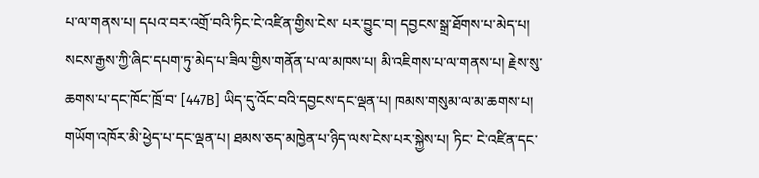པ་ལ་གནས་པ། དཔའ་བར་འགྲོ་བའི་ཏིང་ངེ་འཛིན་གྱིས་ངེས་ པར་བྱུང་བ། དབྱངས་སྒྲ་ཐོགས་པ་མེད་པ། སངས་རྒྱས་ཀྱི་ཞིང་དཔག་ཏུ་མེད་པ་ཟིལ་གྱིས་གནོན་པ་ལ་མཁས་པ། མི་འཇིགས་པ་ལ་གནས་པ། རྗེས་སུ་ཆགས་པ་དང་ཁོང་ཁྲོ་བ་ [447B] ཡིད་དུ་འོང་བའི་དབྱངས་དང་ལྡན་པ། ཁམས་གསུམ་ལ་མ་ཆགས་པ། གཡོག་འཁོར་མི་ཕྱེད་པ་དང་ལྡན་པ། ཐམས་ཅད་མཁྱེན་པ་ཉིད་ལས་ངེས་པར་སྐྱེས་པ། ཏིང་ ངེ་འཛིན་དང་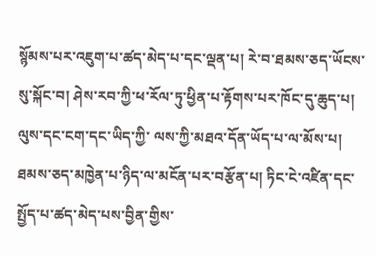སྙོམས་པར་འཇུག་པ་ཚད་མེད་པ་དང་ལྡན་པ། རེ་བ་ཐམས་ཅད་ཡོངས་སུ་སྐོང་བ། ཤེས་རབ་ཀྱི་ཕ་རོལ་ཏུ་ཕྱིན་པ་རྟོགས་པར་ཁོང་དུ་ཆུད་པ། ལུས་དང་ངག་དང་ཡིད་ཀྱི་ ལས་ཀྱི་མཐའ་དོན་ཡོད་པ་ལ་མོས་པ། ཐམས་ཅད་མཁྱེན་པ་ཉིད་ལ་མངོན་པར་བརྩོན་པ། ཏིང་ངེ་འཛིན་དང་སྤྱོད་པ་ཚད་མེད་པས་བྱིན་གྱིས་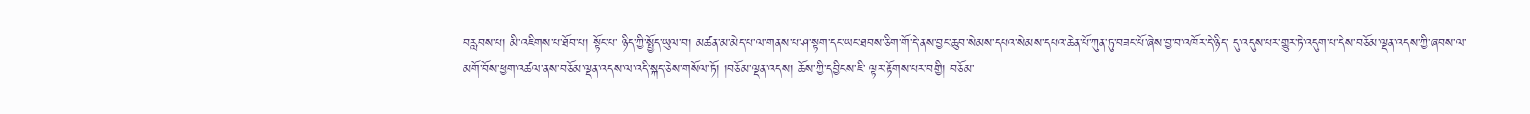བརླབས་པ། མི་འཇིགས་པ་ཐོབ་པ། སྟོང་པ་ ཉིད་ཀྱི་སྤྱོད་ཡུལ་བ། མཚན་མ་མེད་པ་ལ་གནས་པ་ཤ་སྟག་དང་ཡང་ཐབས་ཅིག་གོ་དེ་ནས་བྱང་ཆུབ་སེམས་དཔའ་སེམས་དཔའ་ཆེན་པོ་ཀུན་ཏུ་བཟང་པོ་ཞེས་བྱ་བ་འཁོར་དེ་ཉིད་ དུ་འདུས་པར་གྱུར་ཏེ་འདུག་པ་དེས་བཅོམ་ལྡན་འདས་ཀྱི་ཞབས་ལ་མགོ་བོས་ཕྱག་འཚལ་ནས་བཅོམ་ལྡན་འདས་ལ་འདི་སྐད་ཅེས་གསོལ་ཏོ། །བཅོམ་ལྡན་འདས། ཆོས་ཀྱི་དབྱིངས་ཇི་ ལྟར་རྟོགས་པར་བགྱི། བཅོམ་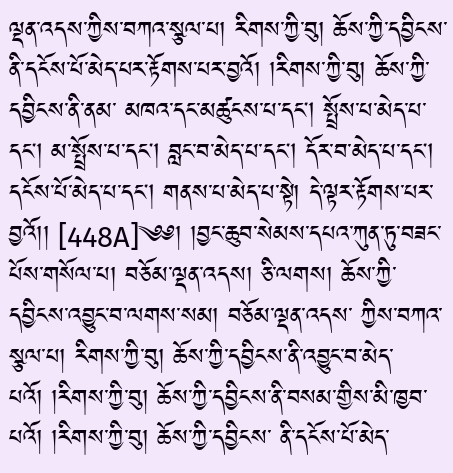ལྡན་འདས་ཀྱིས་བཀའ་སྩལ་པ། རིགས་ཀྱི་བུ། ཆོས་ཀྱི་དབྱིངས་ནི་དངོས་པོ་མེད་པར་རྟོགས་པར་བྱའོ། །རིགས་ཀྱི་བུ། ཆོས་ཀྱི་དབྱིངས་ནི་ནམ་ མཁའ་དང་མཚུངས་པ་དང། སྤྲོས་པ་མེད་པ་དང། མ་སྤྲོས་པ་དང། བླང་བ་མེད་པ་དང། དོར་བ་མེད་པ་དང། དངོས་པོ་མེད་པ་དང། གནས་པ་མེད་པ་སྟེ། དེ་ལྟར་རྟོགས་པར་བྱའོ།། [448A]༄༅། །བྱང་ཆུབ་སེམས་དཔའ་ཀུན་ཏུ་བཟང་པོས་གསོལ་པ། བཅོམ་ལྡན་འདས། ཅི་ལགས། ཆོས་ཀྱི་དབྱིངས་འབྱུང་བ་ལགས་སམ། བཅོམ་ལྡན་འདས་ ཀྱིས་བཀའ་སྩལ་པ། རིགས་ཀྱི་བུ། ཆོས་ཀྱི་དབྱིངས་ནི་འབྱུང་བ་མེད་པའོ། །རིགས་ཀྱི་བུ། ཆོས་ཀྱི་དབྱིངས་ནི་བསམ་གྱིས་མི་ཁྱབ་པའོ། །རིགས་ཀྱི་བུ། ཆོས་ཀྱི་དབྱིངས་ ནི་དངོས་པོ་མེད་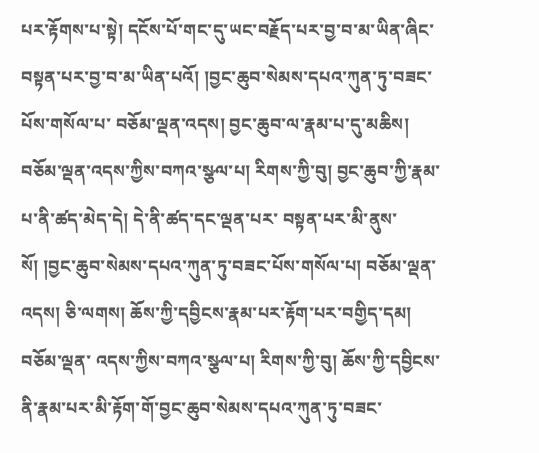པར་རྟོགས་པ་སྟེ། དངོས་པོ་གང་དུ་ཡང་བརྗོད་པར་བྱ་བ་མ་ཡིན་ཞིང་བསྟན་པར་བྱ་བ་མ་ཡིན་པའོ། །བྱང་ཆུབ་སེམས་དཔའ་ཀུན་ཏུ་བཟང་པོས་གསོལ་པ་ བཅོམ་ལྡན་འདས། བྱང་ཆུབ་ལ་རྣམ་པ་དུ་མཆིས། བཅོམ་ལྡན་འདས་ཀྱིས་བཀའ་སྩལ་པ། རིགས་ཀྱི་བུ། བྱང་ཆུབ་ཀྱི་རྣམ་པ་ནི་ཚད་མེད་དེ། དེ་ནི་ཚད་དང་ལྡན་པར་ བསྟན་པར་མི་ནུས་སོ། །བྱང་ཆུབ་སེམས་དཔའ་ཀུན་ཏུ་བཟང་པོས་གསོལ་པ། བཅོམ་ལྡན་འདས། ཅི་ལགས། ཆོས་ཀྱི་དབྱིངས་རྣམ་པར་རྟོག་པར་བགྱིད་དམ། བཅོམ་ལྡན་ འདས་ཀྱིས་བཀའ་སྩལ་པ། རིགས་ཀྱི་བུ། ཆོས་ཀྱི་དབྱིངས་ནི་རྣམ་པར་མི་རྟོག་གོ་བྱང་ཆུབ་སེམས་དཔའ་ཀུན་ཏུ་བཟང་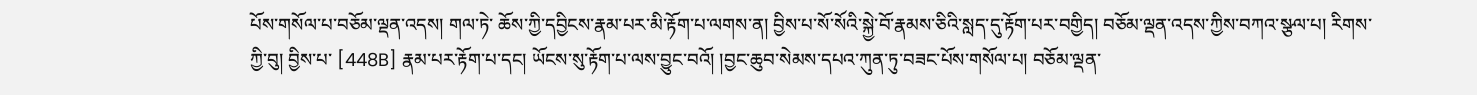པོས་གསོལ་པ་བཅོམ་ལྡན་འདས། གལ་ཏེ་ ཆོས་ཀྱི་དབྱིངས་རྣམ་པར་མི་རྟོག་པ་ལགས་ན། བྱིས་པ་སོ་སོའི་སྐྱེ་བོ་རྣམས་ཅིའི་སླད་དུ་རྟོག་པར་བགྱིད། བཅོམ་ལྡན་འདས་ཀྱིས་བཀའ་སྩལ་པ། རིགས་ཀྱི་བུ། བྱིས་པ་ [448B] རྣམ་པར་རྟོག་པ་དང། ཡོངས་སུ་རྟོག་པ་ལས་བྱུང་བའོ། །བྱང་ཆུབ་སེམས་དཔའ་ཀུན་ཏུ་བཟང་པོས་གསོལ་པ། བཅོམ་ལྡན་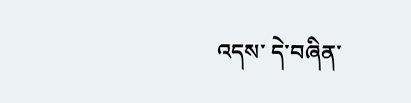འདས་ དེ་བཞིན་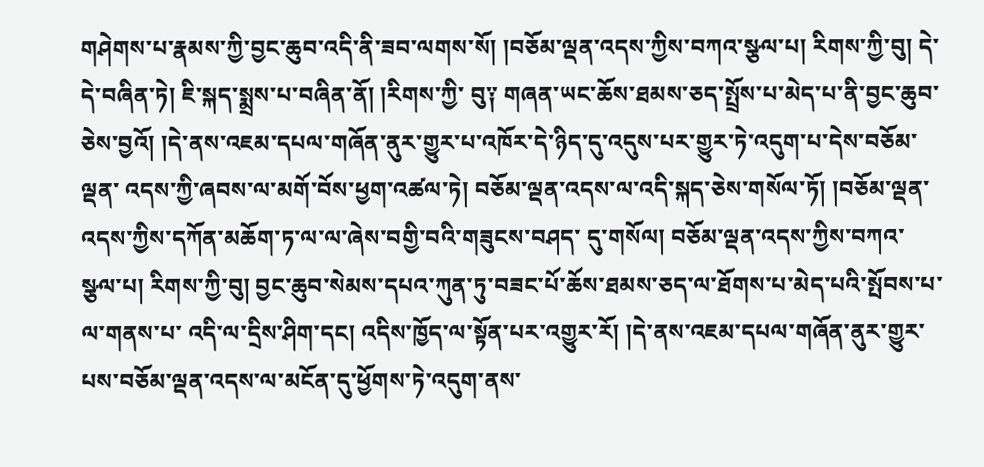གཤེགས་པ་རྣམས་ཀྱི་བྱང་ཆུབ་འདི་ནི་ཟབ་ལགས་སོ། །བཅོམ་ལྡན་འདས་ཀྱིས་བཀའ་སྩལ་པ། རིགས་ཀྱི་བུ། དེ་དེ་བཞིན་ཏེ། ཇི་སྐད་སྨྲས་པ་བཞིན་ནོ། །རིགས་ཀྱི་ བུ༑ གཞན་ཡང་ཆོས་ཐམས་ཅད་སྤྲོས་པ་མེད་པ་ནི་བྱང་ཆུབ་ཅེས་བྱའོ། །དེ་ནས་འཇམ་དཔལ་གཞོན་ནུར་གྱུར་པ་འཁོར་དེ་ཉིད་དུ་འདུས་པར་གྱུར་ཏེ་འདུག་པ་དེས་བཅོམ་ལྡན་ འདས་ཀྱི་ཞབས་ལ་མགོ་བོས་ཕྱག་འཚལ་ཏེ། བཅོམ་ལྡན་འདས་ལ་འདི་སྐད་ཅེས་གསོལ་ཏོ། །བཅོམ་ལྡན་འདས་ཀྱིས་དཀོན་མཆོག་ཏ་ལ་ལ་ཞེས་བགྱི་བའི་གཟུངས་བཤད་ དུ་གསོལ། བཅོམ་ལྡན་འདས་ཀྱིས་བཀའ་སྩལ་པ། རིགས་ཀྱི་བུ། བྱང་ཆུབ་སེམས་དཔའ་ཀུན་ཏུ་བཟང་པོ་ཆོས་ཐམས་ཅད་ལ་ཐོགས་པ་མེད་པའི་སྤོབས་པ་ལ་གནས་པ་ འདི་ལ་དྲིས་ཤིག་དང། འདིས་ཁྱོད་ལ་སྟོན་པར་འགྱུར་རོ། །དེ་ནས་འཇམ་དཔལ་གཞོན་ནུར་གྱུར་པས་བཅོམ་ལྡན་འདས་ལ་མངོན་དུ་ཕྱོགས་ཏེ་འདུག་ནས་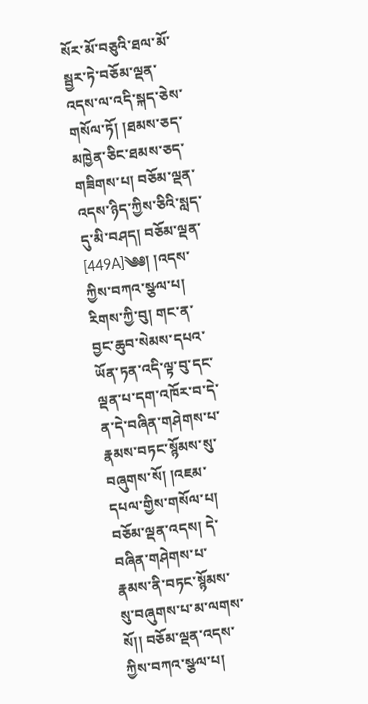སོར་མོ་བཅུའི་ཐལ་མོ་ སྦྱར་ཏེ་བཅོམ་ལྡན་འདས་ལ་འདི་སྐད་ཅེས་གསོལ་ཏོ། །ཐམས་ཅད་མཁྱེན་ཅིང་ཐམས་ཅད་གཟིགས་པ། བཅོམ་ལྡན་འདས་ཉིད་ཀྱིས་ཅིའི་སླད་དུ་མི་བཤད། བཅོམ་ལྡན་ [449A]༄༅། །འདས་ཀྱིས་བཀའ་སྩལ་པ། རིགས་ཀྱི་བུ། གང་ན་བྱང་ཆུབ་སེམས་དཔའ་ཡོན་ཏན་འདི་ལྟ་བུ་དང་ལྡན་པ་དག་འཁོར་བ་དེ་ན་དེ་བཞིན་གཤེགས་པ་ རྣམས་བཏང་སྙོམས་སུ་བཞུགས་སོ། །འཇམ་དཔལ་གྱིས་གསོལ་པ། བཅོམ་ལྡན་འདས། དེ་བཞིན་གཤེགས་པ་རྣམས་ནི་བཏང་སྙོམས་སུ་བཞུགས་པ་མ་ལགས་སོ།། བཅོམ་ལྡན་འདས་ཀྱིས་བཀའ་སྩལ་པ།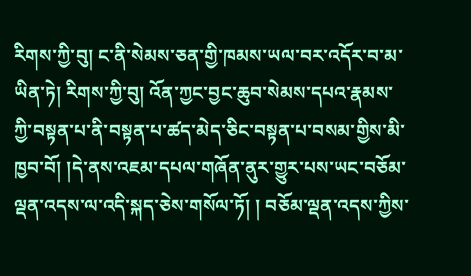རིགས་ཀྱི་བུ། ང་ནི་སེམས་ཅན་གྱི་ཁམས་ཡལ་བར་འདོར་བ་མ་ཡིན་ཏེ། རིགས་ཀྱི་བུ། འོན་ཀྱང་བྱང་ཆུབ་སེམས་དཔའ་རྣམས་ ཀྱི་བསྟན་པ་ནི་བསྟན་པ་ཚད་མེད་ཅིང་བསྟན་པ་བསམ་གྱིས་མི་ཁྱབ་བོ། །དེ་ནས་འཇམ་དཔལ་གཞོན་ནུར་གྱུར་པས་ཡང་བཅོམ་ལྡན་འདས་ལ་འདི་སྐད་ཅེས་གསོལ་ཏོ། ། བཅོམ་ལྡན་འདས་ཀྱིས་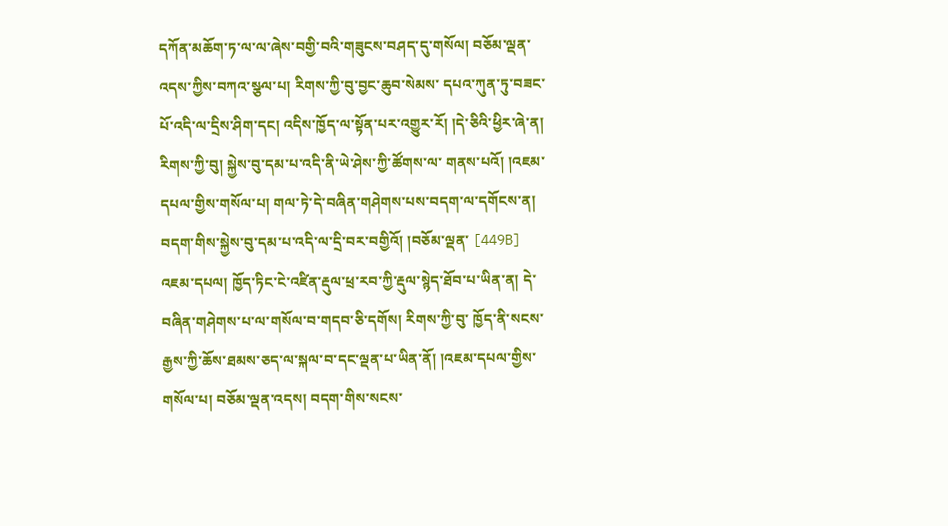དཀོན་མཆོག་ཏ་ལ་ལ་ཞེས་བགྱི་བའི་གཟུངས་བཤད་དུ་གསོལ། བཅོམ་ལྡན་འདས་ཀྱིས་བཀའ་སྩལ་པ། རིགས་ཀྱི་བུ་བྱང་ཆུབ་སེམས་ དཔའ་ཀུན་ཏུ་བཟང་པོ་འདི་ལ་དྲིས་ཤིག་དང། འདིས་ཁྱོད་ལ་སྟོན་པར་འགྱུར་རོ། །དེ་ཅིའི་ཕྱིར་ཞེ་ན། རིགས་ཀྱི་བུ། སྐྱེས་བུ་དམ་པ་འདི་ནི་ཡེ་ཤེས་ཀྱི་ཚོགས་ལ་ གནས་པའོ། །འཇམ་དཔལ་གྱིས་གསོལ་པ། གལ་ཏེ་དེ་བཞིན་གཤེགས་པས་བདག་ལ་དགོངས་ན། བདག་གིས་སྐྱེས་བུ་དམ་པ་འདི་ལ་དྲི་བར་བགྱིའོ། །བཅོམ་ལྡན་ [449B] འཇམ་དཔལ། ཁྱོད་ཏིང་ངེ་འཛིན་རྡུལ་ཕྲ་རབ་ཀྱི་རྡུལ་སྙེད་ཐོབ་པ་ཡིན་ན། དེ་བཞིན་གཤེགས་པ་ལ་གསོལ་བ་གདབ་ཅི་དགོས། རིགས་ཀྱི་བུ་ ཁྱོད་ནི་སངས་རྒྱས་ཀྱི་ཆོས་ཐམས་ཅད་ལ་སྐལ་བ་དང་ལྡན་པ་ཡིན་ནོ། །འཇམ་དཔལ་གྱིས་གསོལ་པ། བཅོམ་ལྡན་འདས། བདག་གིས་སངས་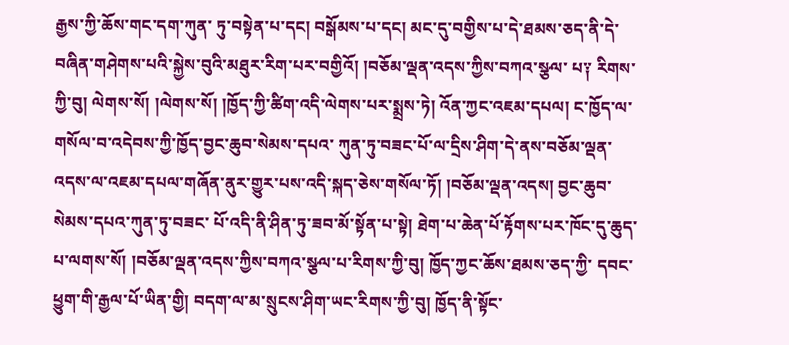རྒྱས་ཀྱི་ཆོས་གང་དག་ཀུན་ ཏུ་བསྟེན་པ་དང། བསྒོམས་པ་དང། མང་དུ་བགྱིས་པ་དེ་ཐམས་ཅད་ནི་དེ་བཞིན་གཤེགས་པའི་སྐྱེས་བུའི་མཐུར་རིག་པར་བགྱིའོ། །བཅོམ་ལྡན་འདས་ཀྱིས་བཀའ་སྩལ་ པ༑ རིགས་ཀྱི་བུ། ལེགས་སོ། །ལེགས་སོ། །ཁྱོད་ཀྱི་ཚིག་འདི་ལེགས་པར་སྨྲས་ཏེ། འོན་ཀྱང་འཇམ་དཔལ། ང་ཁྱོད་ལ་གསོལ་བ་འདེབས་ཀྱི་ཁྱོད་བྱང་ཆུབ་སེམས་དཔའ་ ཀུན་ཏུ་བཟང་པོ་ལ་དྲིས་ཤིག་དེ་ནས་བཅོམ་ལྡན་འདས་ལ་འཇམ་དཔལ་གཞོན་ནུར་གྱུར་པས་འདི་སྐད་ཅེས་གསོལ་ཏོ། །བཅོམ་ལྡན་འདས། བྱང་ཆུབ་སེམས་དཔའ་ཀུན་ཏུ་བཟང་ པོ་འདི་ནི་ཤིན་ཏུ་ཟབ་མོ་སྟོན་པ་སྟེ། ཐེག་པ་ཆེན་པོ་རྟོགས་པར་ཁོང་དུ་ཆུད་པ་ལགས་སོ། །བཅོམ་ལྡན་འདས་ཀྱིས་བཀའ་སྩལ་པ་རིགས་ཀྱི་བུ། ཁྱོད་ཀྱང་ཆོས་ཐམས་ཅད་ཀྱི་ དབང་ཕྱུག་གི་རྒྱལ་པོ་ཡིན་གྱི། བདག་ལ་མ་སྲུངས་ཤིག་ཡང་རིགས་ཀྱི་བུ། ཁྱོད་ནི་སྟོང་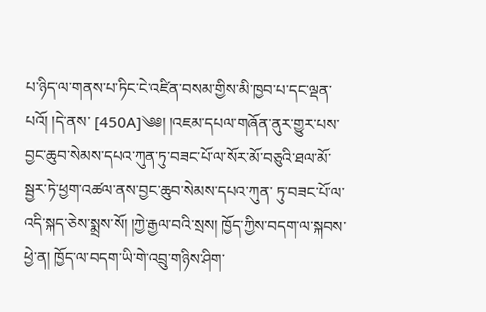པ་ཉིད་ལ་གནས་པ་ཏིང་ངེ་འཛིན་བསམ་གྱིས་མི་ཁྱབ་པ་དང་ལྡན་པའོ། །དེ་ནས་ [450A]༄༅། །འཇམ་དཔལ་གཞོན་ནུར་གྱུར་པས་བྱང་ཆུབ་སེམས་དཔའ་ཀུན་ཏུ་བཟང་པོ་ལ་སོར་མོ་བཅུའི་ཐལ་མོ་སྦྱར་ཏེ་ཕྱག་འཚལ་ནས་བྱང་ཆུབ་སེམས་དཔའ་ཀུན་ ཏུ་བཟང་པོ་ལ་འདི་སྐད་ཅེས་སྨྲས་སོ། །ཀྱེ་རྒྱལ་བའི་སྲས། ཁྱོད་ཀྱིས་བདག་ལ་སྐབས་ཕྱེ་ན། ཁྱོད་ལ་བདག་ཡི་གེ་འབྲུ་གཉིས་ཤིག་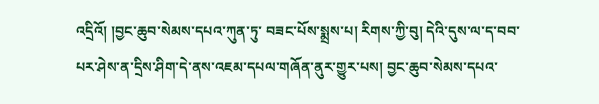འདྲིའོ། །བྱང་ཆུབ་སེམས་དཔའ་ཀུན་ཏུ་ བཟང་པོས་སྨྲས་པ། རིགས་ཀྱི་བུ། དེའི་དུས་ལ་ད་བབ་པར་ཤེས་ན་དྲིས་ཤིག་དེ་ནས་འཇམ་དཔལ་གཞོན་ནུར་གྱུར་པས། བྱང་ཆུབ་སེམས་དཔའ་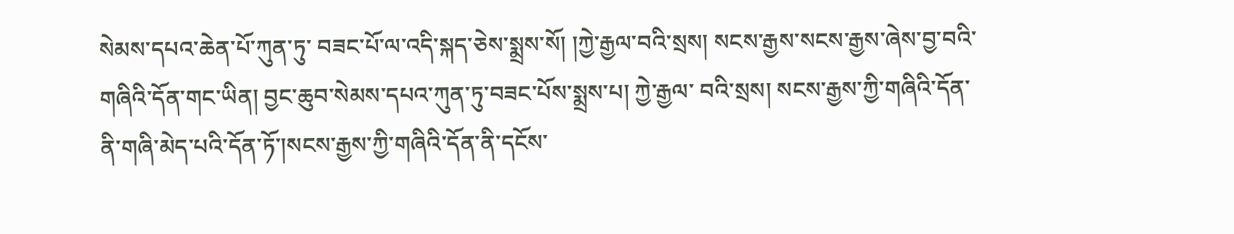སེམས་དཔའ་ཆེན་པོ་ཀུན་ཏུ་ བཟང་པོ་ལ་འདི་སྐད་ཅེས་སྨྲས་སོ། །ཀྱེ་རྒྱལ་བའི་སྲས། སངས་རྒྱས་སངས་རྒྱས་ཞེས་བྱ་བའི་གཞིའི་དོན་གང་ཡིན། བྱང་ཆུབ་སེམས་དཔའ་ཀུན་ཏུ་བཟང་པོས་སྨྲས་པ། ཀྱེ་རྒྱལ་ བའི་སྲས། སངས་རྒྱས་ཀྱི་གཞིའི་དོན་ནི་གཞི་མེད་པའི་དོན་ཏོ་།སངས་རྒྱས་ཀྱི་གཞིའི་དོན་ནི་དངོས་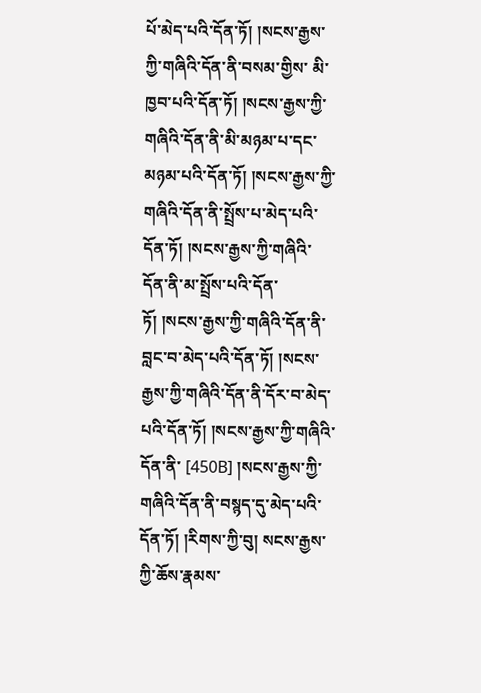པོ་མེད་པའི་དོན་ཏོ། །སངས་རྒྱས་ཀྱི་གཞིའི་དོན་ནི་བསམ་གྱིས་ མི་ཁྱབ་པའི་དོན་ཏོ། །སངས་རྒྱས་ཀྱི་གཞིའི་དོན་ནི་མི་མཉམ་པ་དང་མཉམ་པའི་དོན་ཏོ། །སངས་རྒྱས་ཀྱི་གཞིའི་དོན་ནི་སྤྲོས་པ་མེད་པའི་དོན་ཏོ། །སངས་རྒྱས་ཀྱི་གཞིའི་ དོན་ནི་མ་སྤྲོས་པའི་དོན་ཏོ། །སངས་རྒྱས་ཀྱི་གཞིའི་དོན་ནི་བླང་བ་མེད་པའི་དོན་ཏོ། །སངས་རྒྱས་ཀྱི་གཞིའི་དོན་ནི་དོར་བ་མེད་པའི་དོན་ཏོ། །སངས་རྒྱས་ཀྱི་གཞིའི་དོན་ནི་ [450B] །སངས་རྒྱས་ཀྱི་གཞིའི་དོན་ནི་བསྙད་དུ་མེད་པའི་དོན་ཏོ། །རིགས་ཀྱི་བུ། སངས་རྒྱས་ཀྱི་ཆོས་རྣམས་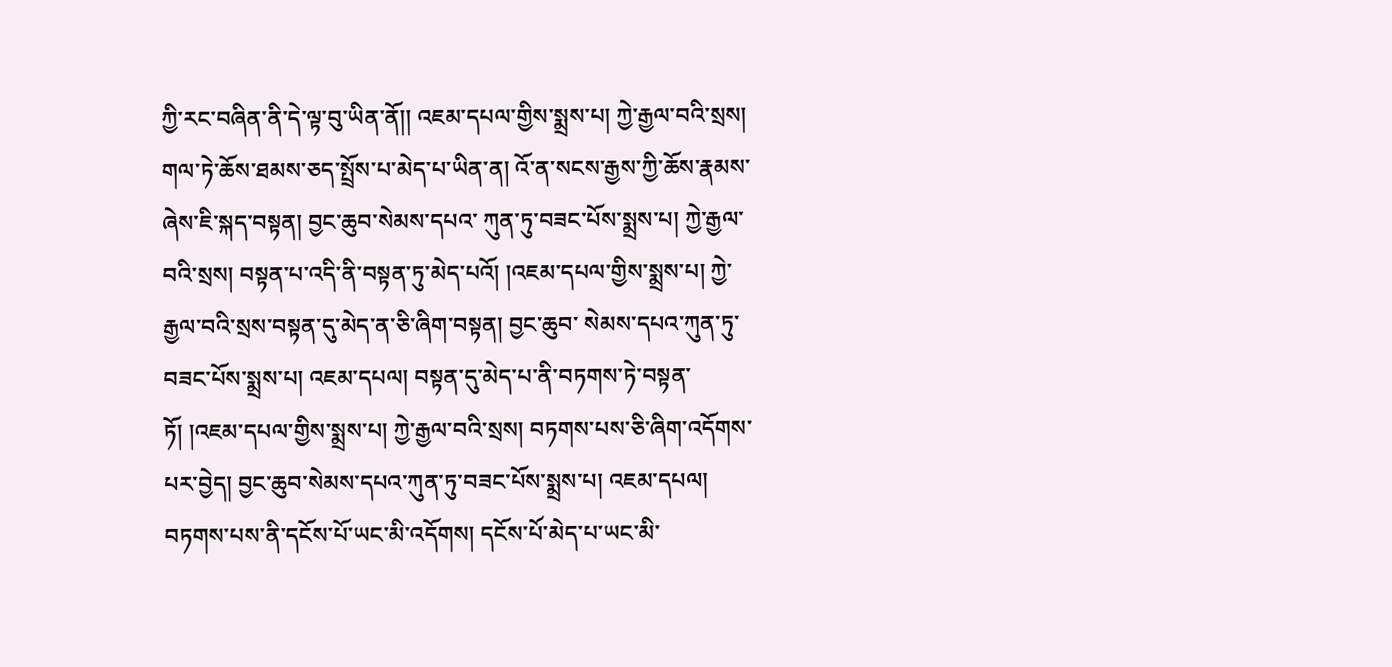ཀྱི་རང་བཞིན་ནི་དེ་ལྟ་བུ་ཡིན་ནོ།། འཇམ་དཔལ་གྱིས་སྨྲས་པ། ཀྱེ་རྒྱལ་བའི་སྲས། གལ་ཏེ་ཆོས་ཐམས་ཅད་སྤྲོས་པ་མེད་པ་ཡིན་ན། འོ་ན་སངས་རྒྱས་ཀྱི་ཆོས་རྣམས་ཞེས་ཇི་སྐད་བསྟན། བྱང་ཆུབ་སེམས་དཔའ་ ཀུན་ཏུ་བཟང་པོས་སྨྲས་པ། ཀྱེ་རྒྱལ་བའི་སྲས། བསྟན་པ་འདི་ནི་བསྟན་ཏུ་མེད་པའོ། །འཇམ་དཔལ་གྱིས་སྨྲས་པ། ཀྱེ་རྒྱལ་བའི་སྲས་བསྟན་དུ་མེད་ན་ཅི་ཞིག་བསྟན། བྱང་ཆུབ་ སེམས་དཔའ་ཀུན་ཏུ་བཟང་པོས་སྨྲས་པ། འཇམ་དཔལ། བསྟན་དུ་མེད་པ་ནི་བཏགས་ཏེ་བསྟན་ཏོ། །འཇམ་དཔལ་གྱིས་སྨྲས་པ། ཀྱེ་རྒྱལ་བའི་སྲས། བཏགས་པས་ཅི་ཞིག་འདོགས་ པར་བྱེད། བྱང་ཆུབ་སེམས་དཔའ་ཀུན་ཏུ་བཟང་པོས་སྨྲས་པ། འཇམ་དཔལ། བཏགས་པས་ནི་དངོས་པོ་ཡང་མི་འདོགས། དངོས་པོ་མེད་པ་ཡང་མི་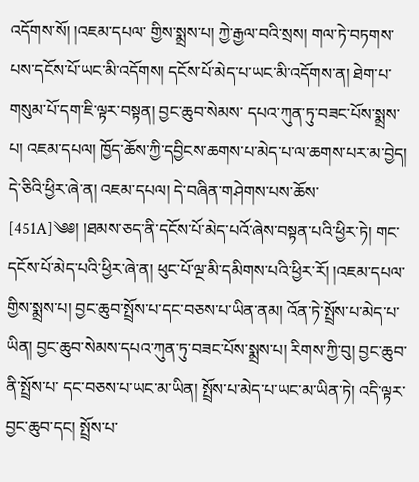འདོགས་སོ། །འཇམ་དཔལ་ གྱིས་སྨྲས་པ། ཀྱེ་རྒྱལ་བའི་སྲས། གལ་ཏེ་བཏགས་པས་དངོས་པོ་ཡང་མི་འདོགས། དངོས་པོ་མེད་པ་ཡང་མི་འདོགས་ན། ཐེག་པ་གསུམ་པོ་དག་ཇི་ལྟར་བསྟན། བྱང་ཆུབ་སེམས་ དཔའ་ཀུན་ཏུ་བཟང་པོས་སྨྲས་པ། འཇམ་དཔལ། ཁྱོད་ཆོས་ཀྱི་དབྱིངས་ཆགས་པ་མེད་པ་ལ་ཆགས་པར་མ་བྱེད། དེ་ཅིའི་ཕྱིར་ཞེ་ན། འཇམ་དཔལ། དེ་བཞིན་གཤེགས་པས་ཆོས་ [451A]༄༅། །ཐམས་ཅད་ནི་དངོས་པོ་མེད་པའོ་ཞེས་བསྟན་པའི་ཕྱིར་ཏེ། གང་དངོས་པོ་མེད་པའི་ཕྱིར་ཞེ་ན། ཕུང་པོ་ལྔ་མི་དམིགས་པའི་ཕྱིར་རོ། །འཇམ་དཔལ་ གྱིས་སྨྲས་པ། བྱང་ཆུབ་སྤྲོས་པ་དང་བཅས་པ་ཡིན་ནམ། འོན་ཏེ་སྤྲོས་པ་མེད་པ་ཡིན། བྱང་ཆུབ་སེམས་དཔའ་ཀུན་ཏུ་བཟང་པོས་སྨྲས་པ། རིགས་ཀྱི་བུ། བྱང་ཆུབ་ནི་སྤྲོས་པ་ དང་བཅས་པ་ཡང་མ་ཡིན། སྤྲོས་པ་མེད་པ་ཡང་མ་ཡིན་ཏེ། འདི་ལྟར་བྱང་ཆུབ་དང། སྤྲོས་པ་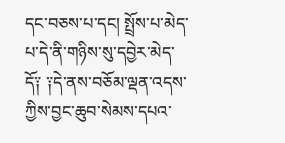དང་བཅས་པ་དང། སྤྲོས་པ་མེད་པ་དེ་ནི་གཉིས་སུ་དབྱེར་མེད་ དོ༑ ༑དེ་ནས་བཅོམ་ལྡན་འདས་ཀྱིས་བྱང་ཆུབ་སེམས་དཔའ་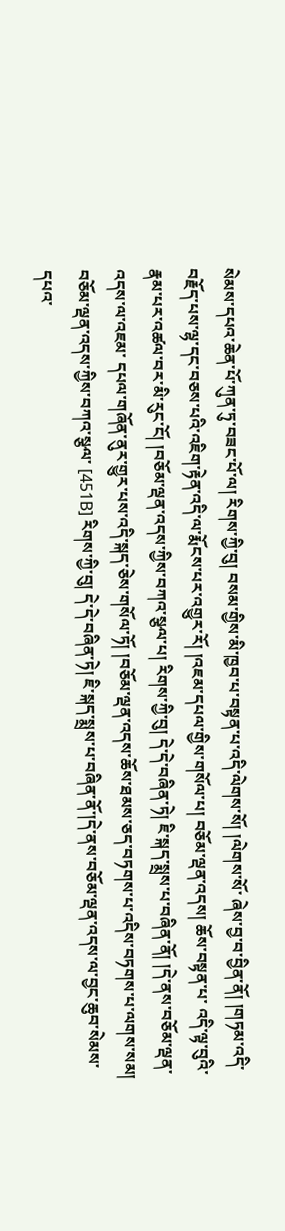སེམས་དཔའ་ཆེན་པོ་ཀུན་ཏུ་བཟང་པོ་ལ། རིགས་ཀྱི་བུ། བསམ་གྱིས་མི་ཁྱབ་པ་བསྟན་པ་འདི་ལེགས་སོ། །ལེགས་སོ་ ཞེས་བྱ་བ་བྱིན་ནོ། །གཏམ་འདི་བརྗོད་པས་ལྷ་དང་བཅས་པའི་འཇིག་རྟེན་འདི་ལ་རྨོངས་པར་འགྱུར་རོ། །འཇམ་དཔལ་གྱིས་གསོལ་པ། བཅོམ་ལྡན་འདས། ཆོས་བསྟན་པ་ འདི་ལྟ་བུའི་རྣམ་པར་འཚལ་བར་མི་རུང་ངོ། །བཅོམ་ལྡན་འདས་ཀྱིས་བཀའ་སྩལ་པ། རིགས་ཀྱི་བུ། དེ་དེ་བཞིན་ཏེ། ཇི་སྐད་སྨྲས་པ་བཞིན་ནོ། །དེ་ནས་བཅོམ་ལྡན་འདས་ལ་འཇམ་ དཔལ་གཞོན་ནུར་གྱུར་པས་འདི་སྐད་ཅེས་གསོལ་ཏོ། །བཅོམ་ལྡན་འདས་ཆོས་ཐམས་ཅད་བཏགས་པ་འདིས་བཏགས་པ་ལགས་སམ། བཅོམ་ལྡན་འདས་ཀྱིས་བཀའ་སྩལ་ [451B] རིགས་ཀྱི་བུ། དེ་དེ་བཞིན་ཏེ། ཇི་སྐད་སྨྲས་པ་བཞིན་ནོ་།དེ་ནས་བཅོམ་ལྡན་འདས་ལ་བྱང་ཆུབ་སེམས་དཔའ་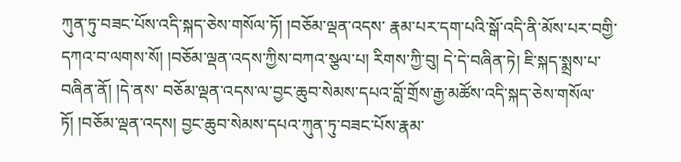ཀུན་ཏུ་བཟང་པོས་འདི་སྐད་ཅེས་གསོལ་ཏོ། །བཅོམ་ལྡན་འདས་ རྣམ་པར་དག་པའི་སྒོ་འདི་ནི་མོས་པར་བགྱི་དཀའ་བ་ལགས་སོ། །བཅོམ་ལྡན་འདས་ཀྱིས་བཀའ་སྩལ་པ། རིགས་ཀྱི་བུ། དེ་དེ་བཞིན་ཏེ། ཇི་སྐད་སྨྲས་པ་བཞིན་ནོ། །དེ་ནས་ བཅོམ་ལྡན་འདས་ལ་བྱང་ཆུབ་སེམས་དཔའ་བློ་གྲོས་རྒྱ་མཚོས་འདི་སྐད་ཅེས་གསོལ་ཏོ། །བཅོམ་ལྡན་འདས། བྱང་ཆུབ་སེམས་དཔའ་ཀུན་ཏུ་བཟང་པོས་རྣམ་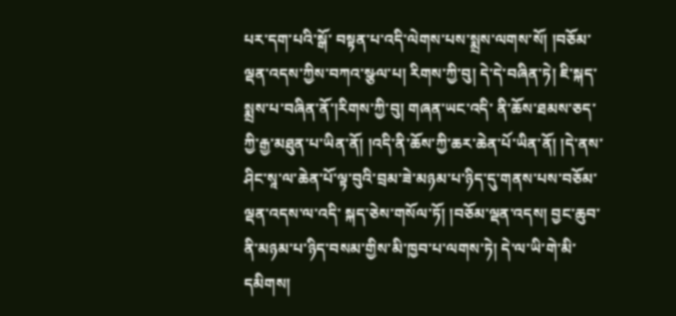པར་དག་པའི་སྒོ་ བསྟན་པ་འདི་ལེགས་པས་སྨྲས་ལགས་སོ། །བཅོམ་ལྡན་འདས་ཀྱིས་བཀའ་སྩལ་པ། རིགས་ཀྱི་བུ། དེ་དེ་བཞིན་ཏེ། ཇི་སྐད་སྨྲས་པ་བཞིན་ནོ་།རིགས་ཀྱི་བུ། གཞན་ཡང་འདི་ ནི་ཆོས་ཐམས་ཅད་ཀྱི་རྒྱ་མཐུན་པ་ཡིན་ནོ། །འདི་ནི་ཆོས་ཀྱི་ཆར་ཆེན་པོ་ཡིན་ནོ། །དེ་ནས་ཤིང་སཱ་ལ་ཆེན་པོ་ལྟ་བུའི་བྲམ་ཟེ་མཉམ་པ་ཉིད་དུ་གནས་པས་བཅོམ་ལྡན་འདས་ལ་འདི་ སྐད་ཅེས་གསོལ་ཏོ། །བཅོམ་ལྡན་འདས། བྱང་ཆུབ་ནི་མཉམ་པ་ཉིད་བསམ་གྱིས་མི་ཁྱབ་པ་ལགས་ཏེ། དེ་ལ་ཡི་གེ་མི་དམིགས།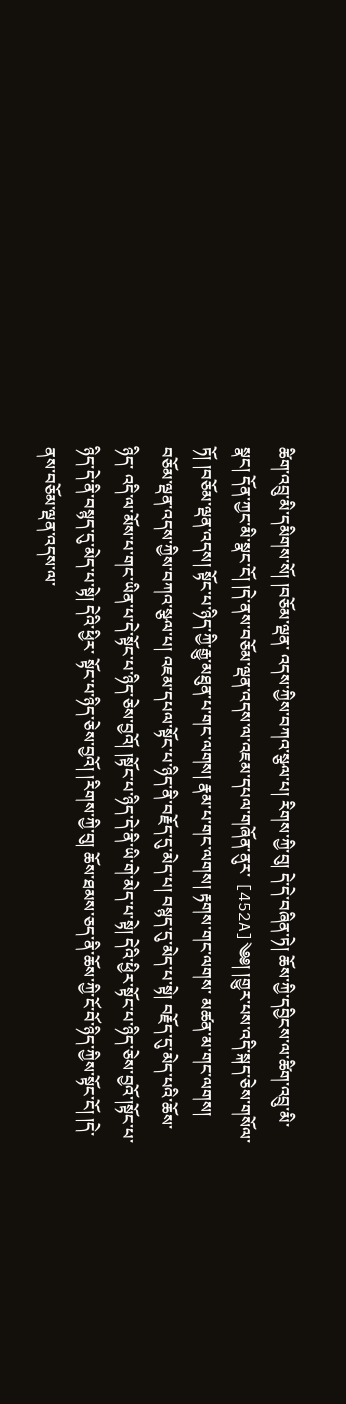ཚིག་འབྲུ་མི་དམིགས་སོ། །བཅོམ་ལྡན་ འདས་ཀྱིས་བཀའ་སྩལ་པ། རིགས་ཀྱི་བུ། དེ་དེ་བཞིན་ཏེ། ཆོས་ཀྱི་དབྱིངས་ལ་ཚིག་འབྲུ་མི་སྣང། དོན་ཀྱང་མི་སྣང་ངོ། །དེ་ནས་བཅོམ་ལྡན་འདས་ལ་འཇམ་དཔལ་གཞོན་ནུར་ [452A]༄༅། །གྱུར་པས་འདི་སྐད་ཅེས་གསོལ་ཏོ། །བཅོམ་ལྡན་འདས། སྟོང་པ་ཉིད་ཀྱི་རྒྱུ་མཐུན་པ་གང་ལགས། རྣམ་པ་གང་ལགས། རྟགས་གང་ལགས་ མཚན་མ་གང་ལགས། བཅོམ་ལྡན་འདས་ཀྱིས་བཀའ་སྩལ་པ། འཇམ་དཔལ་སྟོང་པ་ཉིད་ནི་བརྗོད་དུ་མེད་པ། བསྙད་དུ་མེད་པ་སྟེ། བརྗོད་དུ་མེད་པའི་ཆོས་ཉིད་ འདི་ལ་མོས་པ་གང་ཡིན་པ་དེ་སྟོང་པ་ཉིད་ཅེས་བྱའོ། །སྟོང་པ་ཉིད་དེ་ནི་ཡི་གེ་མེད་པ་སྟེ། དེའི་ཕྱིར་སྟོང་པ་ཉིད་ཅེས་བྱའོ་།སྟོང་པ་ཉིད་དེ་ནི་བསྙད་དུ་མེད་པ་སྟེ། དེའི་ཕྱིར་ སྟོང་པ་ཉིད་ཅེས་བྱའོ། །རིགས་ཀྱི་བུ། ཆོས་ཐམས་ཅད་ནི་ཆོས་ཀྱི་ངོ་བོ་ཉིད་ཀྱིས་སྟོང་ངོ། །དེ་ནས་བཅོམ་ལྡན་འདས་ལ་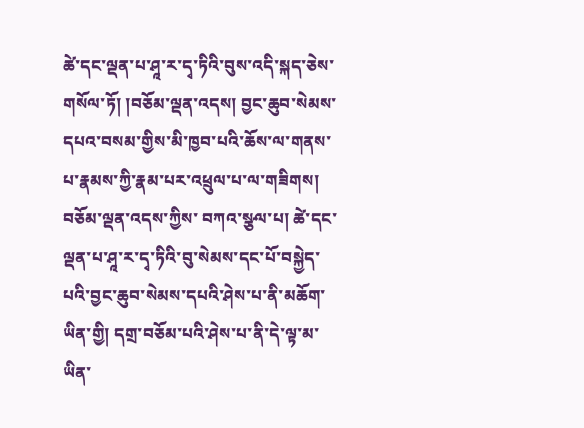ཚེ་དང་ལྡན་པ་ཤཱ་ར་དྭ་ཏིའི་བུས་འདི་སྐད་ཅེས་ གསོལ་ཏོ། །བཅོམ་ལྡན་འདས། བྱང་ཆུབ་སེམས་དཔའ་བསམ་གྱིས་མི་ཁྱབ་པའི་ཆོས་ལ་གནས་པ་རྣམས་ཀྱི་རྣམ་པར་འཕྲུལ་པ་ལ་གཟིགས། བཅོམ་ལྡན་འདས་ཀྱིས་ བཀའ་སྩལ་པ། ཚེ་དང་ལྡན་པ་ཤཱ་ར་དྭ་ཏིའི་བུ་སེམས་དང་པོ་བསྐྱེད་པའི་བྱང་ཆུབ་སེམས་དཔའི་ཤེས་པ་ནི་མཆོག་ཡིན་གྱི། དགྲ་བཅོམ་པའི་ཤེས་པ་ནི་དེ་ལྟ་མ་ཡིན་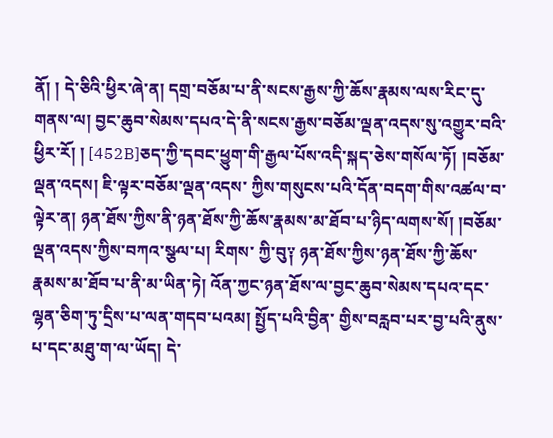ནོ། ། དེ་ཅིའི་ཕྱིར་ཞེ་ན། དགྲ་བཅོམ་པ་ནི་སངས་རྒྱས་ཀྱི་ཆོས་རྣམས་ལས་རིང་དུ་གནས་ལ། བྱང་ཆུབ་སེམས་དཔའ་དེ་ནི་སངས་རྒྱས་བཅོམ་ལྡན་འདས་སུ་འགྱུར་བའི་ཕྱིར་རོ། ། [452B]ཅད་ཀྱི་དབང་ཕྱུག་གི་རྒྱལ་པོས་འདི་སྐད་ཅེས་གསོལ་ཏོ། །བཅོམ་ལྡན་འདས། ཇི་ལྟར་བཅོམ་ལྡན་འདས་ ཀྱིས་གསུངས་པའི་དོན་བདག་གིས་འཚལ་བ་ལྟེར་ན། ཉན་ཐོས་ཀྱིས་ནི་ཉན་ཐོས་ཀྱི་ཆོས་རྣམས་མ་ཐོབ་པ་ཉིད་ལགས་སོ། །བཅོམ་ལྡན་འདས་ཀྱིས་བཀའ་སྩལ་པ། རིགས་ ཀྱི་བུ༑ ཉན་ཐོས་ཀྱིས་ཉན་ཐོས་ཀྱི་ཆོས་རྣམས་མ་ཐོབ་པ་ནི་མ་ཡིན་ཏེ། འོན་ཀྱང་ཉན་ཐོས་ལ་བྱང་ཆུབ་སེམས་དཔའ་དང་ལྷན་ཅིག་ཏུ་དྲིས་པ་ལན་གདབ་པའམ། སྤྱོད་པའི་བྱིན་ གྱིས་བརླབ་པར་བྱ་པའི་ནུས་པ་དང་མཐུ་ག་ལ་ཡོད། དེ་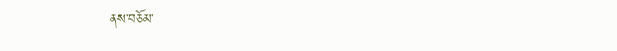ནས་བཅོམ་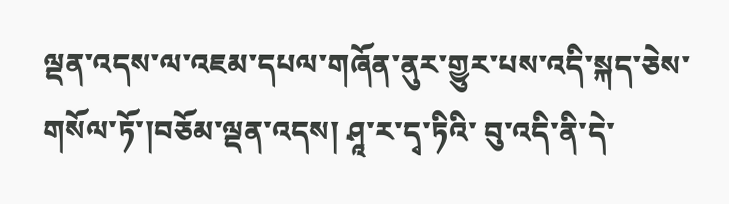ལྡན་འདས་ལ་འཇམ་དཔལ་གཞོན་ནུར་གྱུར་པས་འདི་སྐད་ཅེས་གསོལ་ཏོ་།བཅོམ་ལྡན་འདས། ཤཱ་ར་དྭ་ཏིའི་ བུ་འདི་ནི་དེ་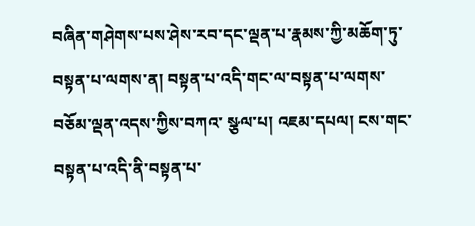བཞིན་གཤེགས་པས་ཤེས་རབ་དང་ལྡན་པ་རྣམས་ཀྱི་མཆོག་ཏུ་བསྟན་པ་ལགས་ན། བསྟན་པ་འདི་གང་ལ་བསྟན་པ་ལགས་བཅོམ་ལྡན་འདས་ཀྱིས་བཀའ་ སྩལ་པ། འཇམ་དཔལ། ངས་གང་བསྟན་པ་འདི་ནི་བསྟན་པ་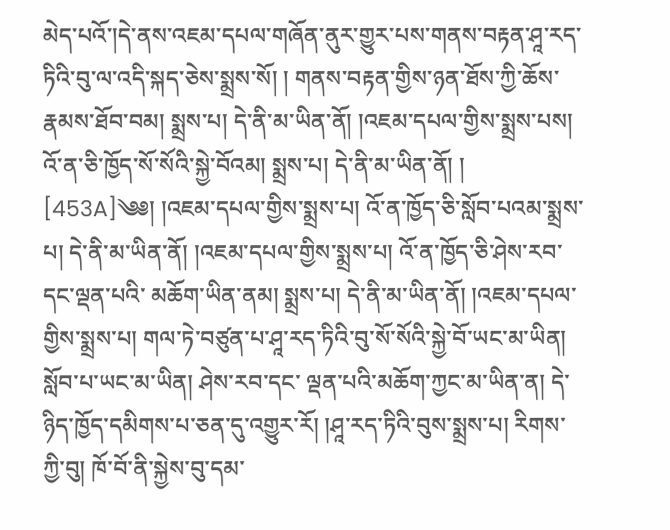མེད་པའོ་།དེ་ནས་འཇམ་དཔལ་གཞོན་ནུར་གྱུར་པས་གནས་བརྟན་ཤཱ་རད་ཏིའི་བུ་ལ་འདི་སྐད་ཅེས་སྨྲས་སོ། ། གནས་བརྟན་གྱིས་ཉན་ཐོས་ཀྱི་ཆོས་རྣམས་ཐོབ་བམ། སྨྲས་པ། དེ་ནི་མ་ཡིན་ནོ། །འཇམ་དཔལ་གྱིས་སྨྲས་པས། འོ་ན་ཅི་ཁྱོད་སོ་སོའི་སྐྱེ་བོའམ། སྨྲས་པ། དེ་ནི་མ་ཡིན་ནོ། ། [453A]༄༅། །འཇམ་དཔལ་གྱིས་སྨྲས་པ། འོ་ན་ཁྱོད་ཅི་སློབ་པའམ་སྨྲས་པ། དེ་ནི་མ་ཡིན་ནོ། །འཇམ་དཔལ་གྱིས་སྨྲས་པ། འོ་ན་ཁྱོད་ཅི་ཤེས་རབ་དང་ལྡན་པའི་ མཆོག་ཡིན་ནམ། སྨྲས་པ། དེ་ནི་མ་ཡིན་ནོ། །འཇམ་དཔལ་གྱིས་སྨྲས་པ། གལ་ཏེ་བཙུན་པ་ཤཱ་རད་ཏིའི་བུ་སོ་སོའི་སྐྱེ་བོ་ཡང་མ་ཡིན། སློབ་པ་ཡང་མ་ཡིན། ཤེས་རབ་དང་ ལྡན་པའི་མཆོག་ཀྱང་མ་ཡིན་ན། དེ་ཉིད་ཁྱོད་དམིགས་པ་ཅན་དུ་འགྱུར་རོ། །ཤཱ་རད་ཏིའི་བུས་སྨྲས་པ། རིགས་ཀྱི་བུ། ཁོ་བོ་ནི་སྐྱེས་བུ་དམ་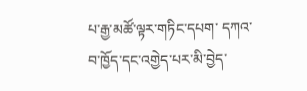པ་རྒྱ་མཚོ་ལྟར་གཏིང་དཔག་ དཀའ་བ་ཁྱོད་དང་འགྱེད་པར་མི་བྱེད་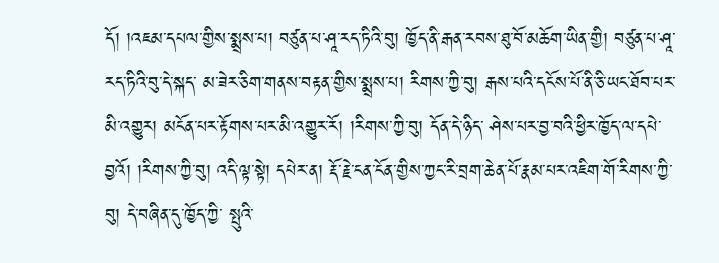དོ། །འཇམ་དཔལ་གྱིས་སྨྲས་པ། བཙུན་པ་ཤཱ་རད་ཏིའི་བུ། ཁྱོད་ནི་རྒན་རབས་ཐུ་བོ་མཆོག་ཡིན་གྱི། བཙུན་པ་ཤཱ་རད་ཏིའི་བུ་དེ་སྐད་ མ་ཟེར་ཅིག་གནས་བརྟན་གྱིས་སྨྲས་པ། རིགས་ཀྱི་བུ། རྒས་པའི་དངོས་པོ་ནི་ཅི་ཡང་ཐོབ་པར་མི་འགྱུར། མངོན་པར་རྟོགས་པར་མི་འགྱུར་རོ། །རིགས་ཀྱི་བུ། དོན་དེ་ཉིད་ ཤེས་པར་བྱ་བའི་ཕྱིར་ཁྱོད་ལ་དཔེ་བྱའོ། །རིགས་ཀྱི་བུ། འདི་ལྟ་སྟེ། དཔེར་ན། རྡོ་རྗེ་ངན་ངོན་གྱིས་ཀྱང་རི་བྲག་ཆེན་པོ་རྣམ་པར་འཇིག་གོ་རིགས་ཀྱི་བུ། དེ་བཞིན་དུ་ཁྱོད་ཀྱི་ སྤུའི་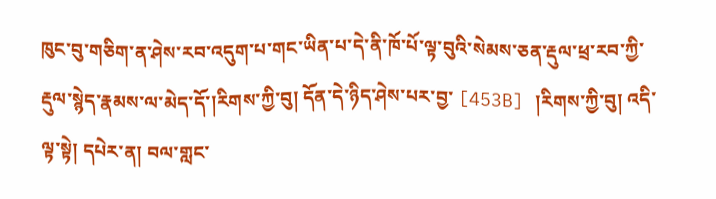ཁུང་བུ་གཅིག་ན་ཤེས་རབ་འདུག་པ་གང་ཡིན་པ་དེ་ནི་ཁོ་པོ་ལྟ་བུའི་སེམས་ཅན་རྡུལ་ཕྲ་རབ་ཀྱི་རྡུལ་སྙེད་རྣམས་ལ་མེད་དོ་།རིགས་ཀྱི་བུ། དོན་དེ་ཉིད་ཤེས་པར་བྱ་ [453B] །རིགས་ཀྱི་བུ། འདི་ལྟ་སྟེ། དཔེར་ན། བལ་གླང་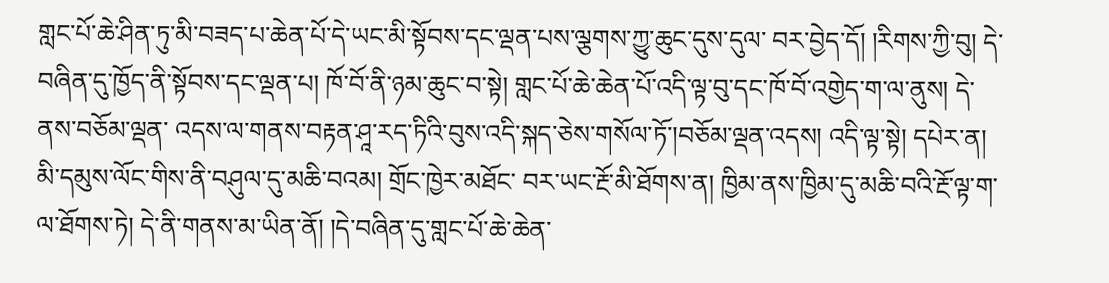གླང་པོ་ཆེ་ཤིན་ཏུ་མི་བཟད་པ་ཆེན་པོ་དེ་ཡང་མི་སྟོབས་དང་ལྡན་པས་ལྕགས་ཀྱུ་ཆུང་དུས་དུལ་ བར་བྱེད་དོ། །རིགས་ཀྱི་བུ། དེ་བཞིན་དུ་ཁྱོད་ནི་སྟོབས་དང་ལྡན་པ། ཁོ་བོ་ནི་ཉམ་ཆུང་བ་སྟེ། གླང་པོ་ཆེ་ཆེན་པོ་འདི་ལྟ་བུ་དང་ཁོ་བོ་འགྱེད་ག་ལ་ནུས། དེ་ནས་བཅོམ་ལྡན་ འདས་ལ་གནས་བརྟན་ཤཱ་རད་ཏིའི་བུས་འདི་སྐད་ཅེས་གསོལ་ཏོ་།བཅོམ་ལྡན་འདས། འདི་ལྟ་སྟེ། དཔེར་ན། མི་དམུས་ལོང་གིས་ནི་བཤུལ་དུ་མཆི་བའམ། གྲོང་ཁྱེར་མཐོང་ བར་ཡང་རྔོ་མི་ཐོགས་ན། ཁྱིམ་ནས་ཁྱིམ་དུ་མཆི་བའི་རྔོ་ལྟ་ག་ལ་ཐོགས་ཏེ། དེ་ནི་གནས་མ་ཡིན་ནོ། །དེ་བཞིན་དུ་གླང་པོ་ཆེ་ཆེན་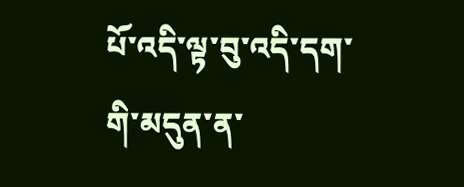པོ་འདི་ལྟ་བུ་འདི་དག་གི་མདུན་ན་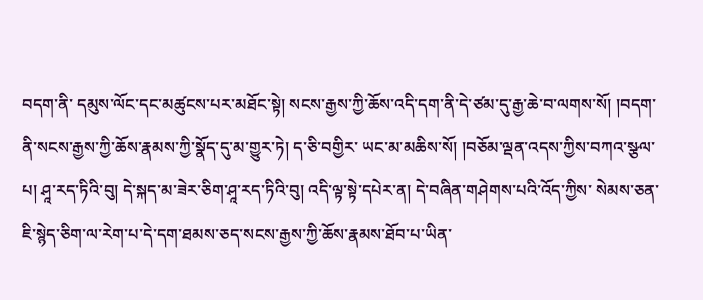བདག་ནི་ དམུས་ལོང་དང་མཚུངས་པར་མཐོང་སྟེ། སངས་རྒྱས་ཀྱི་ཆོས་འདི་དག་ནི་དེ་ཙམ་དུ་རྒྱ་ཆེ་བ་ལགས་སོ། །བདག་ནི་སངས་རྒྱས་ཀྱི་ཆོས་རྣམས་ཀྱི་སྣོད་དུ་མ་གྱུར་ཏེ། ད་ཅི་བགྱིར་ ཡང་མ་མཆིས་སོ། །བཅོམ་ལྡན་འདས་ཀྱིས་བཀའ་སྩལ་པ། ཤཱ་རད་ཏིའི་བུ། དེ་སྐད་མ་ཟེར་ཅིག་ཤཱ་རད་ཏིའི་བུ། འདི་ལྟ་སྟེ་དཔེར་ན། དེ་བཞིན་གཤེགས་པའི་འོད་ཀྱིས་ སེམས་ཅན་ཇི་སྙེད་ཅིག་ལ་རེག་པ་དེ་དག་ཐམས་ཅད་སངས་རྒྱས་ཀྱི་ཆོས་རྣམས་ཐོབ་པ་ཡིན་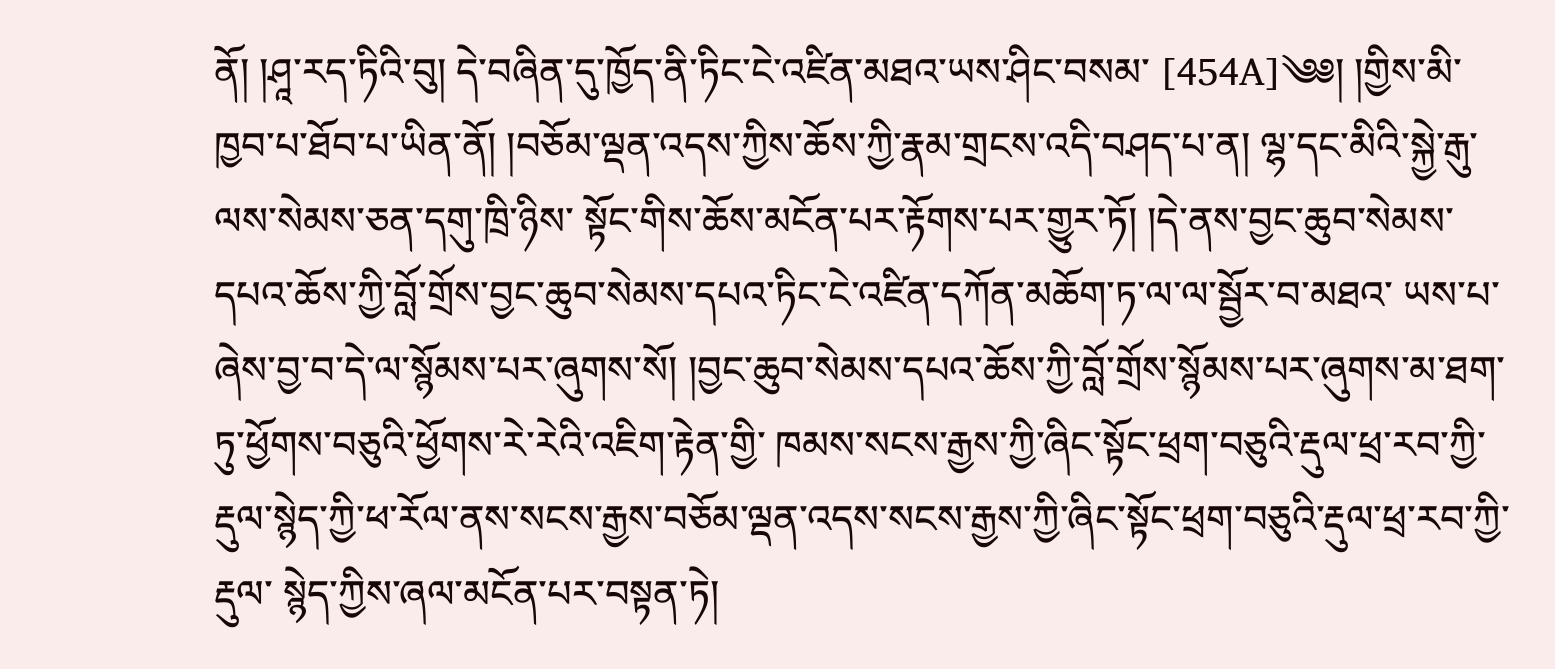ནོ། །ཤཱ་རད་ཏིའི་བུ། དེ་བཞིན་དུ་ཁྱོད་ནི་ཏིང་ངེ་འཛིན་མཐའ་ཡས་ཤིང་བསམ་ [454A]༄༅། །གྱིས་མི་ཁྱབ་པ་ཐོབ་པ་ཡིན་ནོ། །བཅོམ་ལྡན་འདས་ཀྱིས་ཆོས་ཀྱི་རྣམ་གྲངས་འདི་བཤད་པ་ན། ལྷ་དང་མིའི་སྐྱེ་རྒུ་ལས་སེམས་ཅན་དགུ་ཁྲི་ཉིས་ སྟོང་གིས་ཆོས་མངོན་པར་རྟོགས་པར་གྱུར་ཏོ། །དེ་ནས་བྱང་ཆུབ་སེམས་དཔའ་ཆོས་ཀྱི་བློ་གྲོས་བྱང་ཆུབ་སེམས་དཔའ་ཏིང་ངེ་འཛིན་དཀོན་མཆོག་ཏ་ལ་ལ་སྦྱོར་བ་མཐའ་ ཡས་པ་ཞེས་བྱ་བ་དེ་ལ་སྙོམས་པར་ཞུགས་སོ། །བྱང་ཆུབ་སེམས་དཔའ་ཆོས་ཀྱི་བློ་གྲོས་སྙོམས་པར་ཞུགས་མ་ཐག་ཏུ་ཕྱོགས་བཅུའི་ཕྱོགས་རེ་རེའི་འཇིག་རྟེན་གྱི་ ཁམས་སངས་རྒྱས་ཀྱི་ཞིང་སྟོང་ཕྲག་བཅུའི་རྡུལ་ཕྲ་རབ་ཀྱི་རྡུལ་སྙེད་ཀྱི་ཕ་རོལ་ནས་སངས་རྒྱས་བཅོམ་ལྡན་འདས་སངས་རྒྱས་ཀྱི་ཞིང་སྟོང་ཕྲག་བཅུའི་རྡུལ་ཕྲ་རབ་ཀྱི་རྡུལ་ སྙེད་ཀྱིས་ཞལ་མངོན་པར་བསྟན་ཏེ།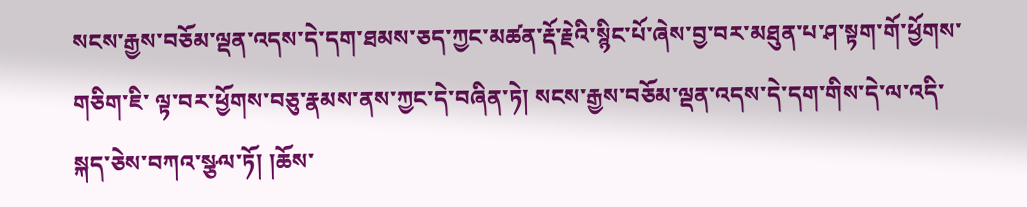སངས་རྒྱས་བཅོམ་ལྡན་འདས་དེ་དག་ཐམས་ཅད་ཀྱང་མཚན་རྡོ་རྗེའི་སྙིང་པོ་ཞེས་བྱ་བར་མཐུན་པ་ཤ་སྟག་གོ་ཕྱོགས་གཅིག་ཇི་ ལྟ་བར་ཕྱོགས་བཅུ་རྣམས་ནས་ཀྱང་དེ་བཞིན་ཏེ། སངས་རྒྱས་བཅོམ་ལྡན་འདས་དེ་དག་གིས་དེ་ལ་འདི་སྐད་ཅེས་བཀའ་སྩལ་ཏོ། །ཆོས་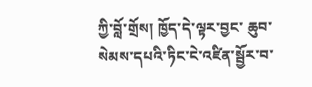ཀྱི་བློ་གྲོས། ཁྱོད་དེ་ལྟར་བྱང་ ཆུབ་སེམས་དཔའི་ཏིང་ངེ་འཛིན་སྦྱོར་བ་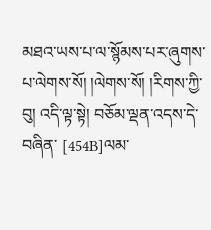མཐའ་ཡས་པ་ལ་སྙོམས་པར་ཞུགས་པ་ལེགས་སོ། །ལེགས་སོ། །རིགས་ཀྱི་བུ། འདི་ལྟ་སྟེ། བཅོམ་ལྡན་འདས་དེ་བཞིན་ [454B]ལམ་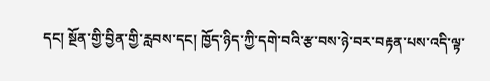དང། སྔོན་གྱི་བྱིན་གྱི་རླབས་དང། ཁྱོད་ཉིད་ཀྱི་དགེ་བའི་རྩ་བས་ཉེ་བར་བརྟན་པས་འདི་ལྟ་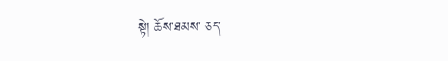སྟེ། ཆོས་ཐམས་ ཅད་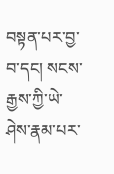བསྟན་པར་བྱ་བ་དང། སངས་རྒྱས་ཀྱི་ཡེ་ཤེས་རྣམ་པར་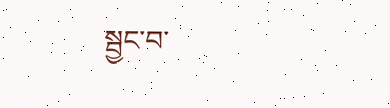སྦྱང་བ་